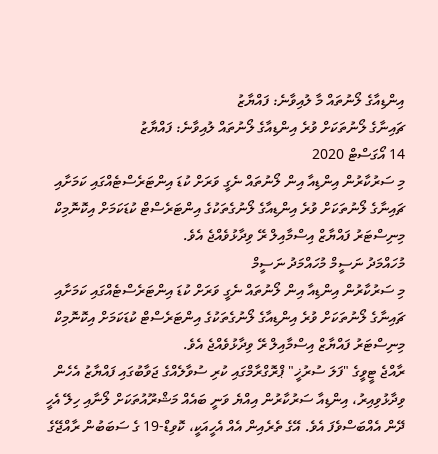އިންޑިއާގެ ލޯނުތައް މާ ލުއިވާނެ: ފައްޔާޒު
ޗައިނާގެ ލޯނުތަކަށް ވުރެ އިންޑިއާގެ ލޯނުތައް ލުއިވާނެ: ފައްޔާޒު
14 އޯގަސްޓް 2020
މި ސަރުކާރުން އިންޑިއާ އިން ލޯނުތައް ނެގީ ވަރަށް ކުޑަ އިންޓަރެސްޓެއްގައި ކަމަށާއި ޗައިނާގެ ލޯނުތަކަށް ވުރެ އިންޑިއާގެ ލޯނުގެތަކުގެ އިންޓަރެސްޓް ކުޑަކަމަށް އިކޮނޮމިކް މިނިސްޓަރު ފައްޔާޒް އިސްމާއިލް ރޭ ވިދާޅުވެއްޖެ އެވެ.
މުހައްމަދު ނަސީމް މުހައްމަދު ނަސީމް
މި ސަރުކާރުން އިންޑިއާ އިން ލޯނުތައް ނެގީ ވަރަށް ކުޑަ އިންޓަރެސްޓެއްގައި ކަމަށާއި ޗައިނާގެ ލޯނުތަކަށް ވުރެ އިންޑިއާގެ ލޯނުގެތަކުގެ އިންޓަރެސްޓް ކުޑަކަމަށް އިކޮނޮމިކް މިނިސްޓަރު ފައްޔާޒް އިސްމާއިލް ރޭ ވިދާޅުވެއްޖެ އެވެ.
ރާއްޖެ ޓީވީގެ "ފަލަ ސުރުޚީ" ޕްރޮގްރާމްގައި ކުރި ސުވާލެއްގެ ޖަވާބުގައި ފައްޔާޒު އެހެން ވިދާޅުވިއިރު، އިންޑިއާ ސަރުކާރުން އިއްޔެ ވަނީ ބައެއް މަޝްރޫއުތަކަށް ލޯނާއި ހިލޭ އެހީ ދޭން އެއްބަސްވެފަ އެވެ. އޭގެ ތެރެއިން އެއް އެހީއަކީ، ކޮވިޑް-19 ގެ ސަބަބުން ރާއްޖޭގެ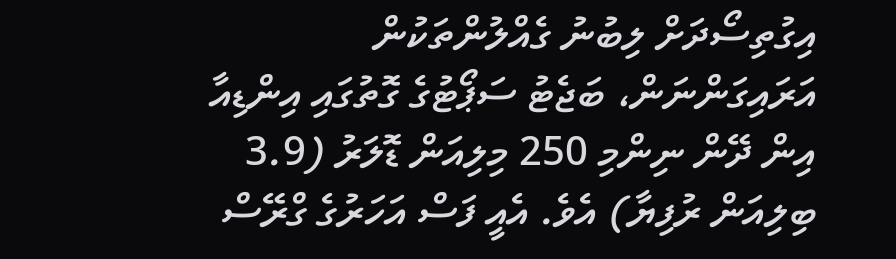އިގުތިސޯދަށް ލިބުނު ގެއްލުންތަކުން އަރައިގަންނަން، ބަޖެޓު ސަޕޯޓުގެ ގޮތުގައި އިންޑިއާ އިން ދޭން ނިންމި 250 މިލިއަން ޑޮލަރު (3.9 ބިލިއަން ރުފިޔާ) އެވެ. އެއީ ފަސް އަހަރުގެ ގްރޭސް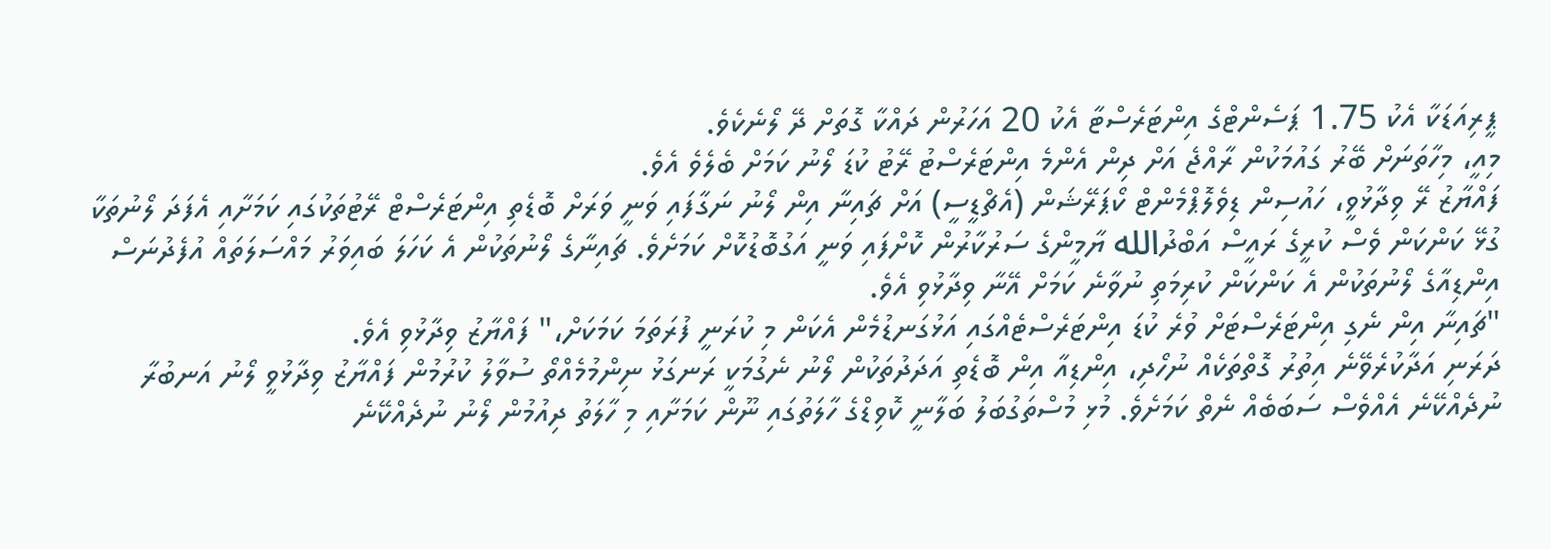ޕީރިއަޑަކާ އެކު 1.75 ޕަސެންޓްގެ އިންޓަރެސްޓާ އެކު 20 އަހަރުން ދައްކާ ގޮތަށް ދޭ ލޯނެކެވެ.
މިއީ، މިހާތަނަށް ބޭރު ގައުމަކުން ރާއްޖެ އަށް ދިން އެންމެ އިންޓަރެސްޓު ރޭޓު ކުޑަ ލޯނު ކަމަށް ބެލެވެ އެވެ.
ފައްޔާޒު ރޭ ވިދާޅުވީ، ހައުސިން ޑިވެލޮޕްމެންޓް ކޯޕަރޭޝަން (އެޗްޑީސީ) އަށް ޗައިނާ އިން ލޯނު ނަގާފައި ވަނީ ވަރަށް ބޮޑެތި އިންޓަރެސްޓް ރޭޓުތަކުގައި ކަމަށާއި އެފަދަ ލޯނުތަކާ ގުޅޭ ކަންކަން ވެސް ކުރީގެ ރައީސް އަބްދުالله ޔާމީންގެ ސަރުކާރުން ކޮށްފައި ވަނީ އަގުބޮޑުކޮށް ކަމަށެވެ. ޗައިނާގެ ލޯނުތަކުން އެ ކަހަލަ ބައިވަރު މައްސަލަތައް އުފެދުނަސް އިންޑިއާގެ ލޯނުތަކުން އެ ކަންކަން ކުރިމަތި ނުވާނެ ކަމަށް އޭނާ ވިދާޅުވި އެވެ.
"ޗައިނާ އިން ނެގި އިންޓަރެސްޓަށް ވުރެ ކުޑަ އިންޓަރެސްޓެއްގައި އަޅުގަނޑުމެން އެކަން މި ކުރަނީ ފުރަތަމަ ކަމަކަށް،" ފައްޔާޒު ވިދާޅުވި އެވެ.
ދަރަނި އަދާކުރެވޭނެ އިތުރު ގޮތްތަކެއް ނުހޯދި، އިންޑިއާ އިން ބޮޑެތި އަދަދުތަކުން ލޯނު ނެގުމަކީ ރަނގަޅު ނިންމުމެއްތޯ ސުވާލު ކުރުމުން ފައްޔާޒު ވިދާޅުވީ ލޯނު އަނބުރާ ނުދެއްކޭނެ އެއްވެސް ސަބަބެއް ނެތް ކަމަށެވެ. މުޅި މުސްތަގުބަލު ބަލާނީ ކޮވިޑްގެ ހާލަތުގައި ނޫން ކަމަށާއި މި ހާލަތު ދިއުމުން ލޯނު ނުދެއްކޭނެ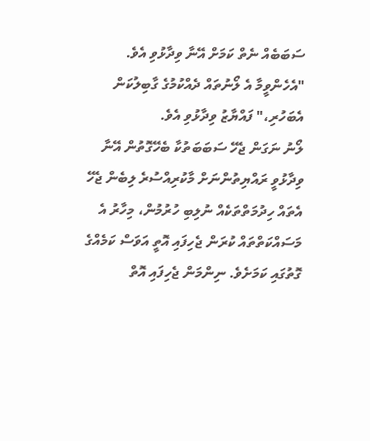ސަބަބެއް ނެތް ކަމަށް އޭނާ ވިދާޅުވި އެވެ.
"އެހެންވީމާ އެ ލޯނުތައް ދެއްކުމުގެ ގާބިލުކަން އެބަހުރި،" ފައްޔާޒު ވިދާޅުވި އެވެ.
ލޯނު ނަގަން ޖެހޭ ސަބަބަތުކާ ބެހޭގޮތުން އޭނާ ވިދާޅުވީ ރައްޔިތުންނަށް މާކުރިއްސުރެ ލިބެން ޖެހޭ އެތައް ހިދުމަތްތަކެއް ނުލިބި ހުރުމުން، މިހާރު އެ މަސައްކަތްތައް ކުރަން ޖެހިފައި އޮތީ އަވަސް ކަމެއްގެ ގޮތުގައި ކަމަށެވެ. ނިންމަން ޖެހިފައި އޮތް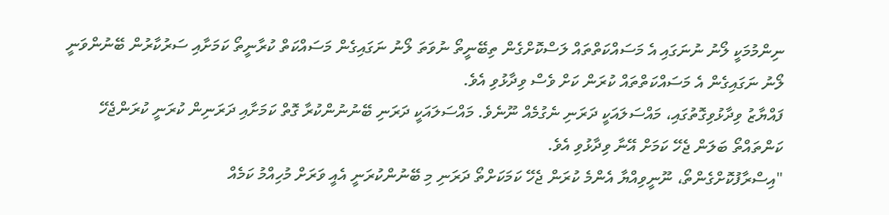ނިންމުމަކީ ލޯނު ނުނަގައި އެ މަސައްކަތްތައް ލަސްކޮށްގެން ތިބޭނީތޯ ނުވަތަ ލޯނު ނަގައިގެން މަސައްކަތް ކުރާނީތޯ ކަމަށާއި ސަރުކާރުން ބޭނުންވަނީ ލޯނު ނަގައިގެން އެ މަސައްކަތްތައް ކުރަން ކަށް ވެސް ވިދާޅުވި އެވެ.
ފައްޔާޒު ވިދާޅުވިގޮތުގައި، މައްސަލައަކީ ދަރަނި ނެގުމެއް ނޫނެވެ. މައްސަލައަކީ ދަރަނި ބޭނުނުންކުރާ ގޮތް ކަމަށާއި ދަރަނިން ކުރަނީ ކުރަންޖެހޭ ކަންތައްތޯ ބަލަން ޖެހޭ ކަމަށް އޭނާ ވިދާޅުވި އެވެ.
"އިސްރާފުކޮށްގެންތޯ، ނޫނީވިއްޔާ އެންމެ ކުރަން ޖެހޭ ކަމަކަށްތޯ ދަރަނި މި ބޭނުންކުރަނީ އެއީ ވަރަށް މުހިއްމު ކަމެއް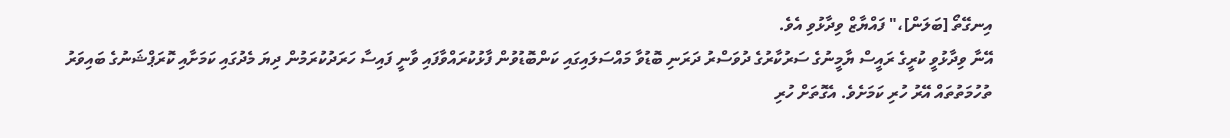އިނގޭތޯ [ބަލަން]،" ފައްޔާޒް ވިދާޅުވި އެވެ.
އޭނާ ވިދާޅުވީ ކުރީގެ ރައީސް ޔާމީނުގެ ސަރުކާރުގެ ދުވަސްރު ދަރަނި ބޮޑުވާ މައްސަލައިގައި ކަންބޮޑުވުން ފާޅުކުރައްވާފައި ވާނީ ފައިސާ ހަރަދުކުރަމުން ދިޔަ މެދުގައި ކަމަށާއި ކޮރަޕްޝަނުގެ ބައިވަރު ތުހުމަތުތައް އޭރު ހުރި ކަމަށެވެ. އެގޮތަށް ހުރި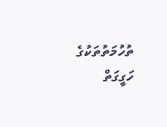ތުހުމަތުތަކުގެ ހަގީގަތް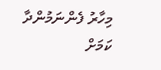މިހާރު ފެންނަމުންދާ ކަމަށް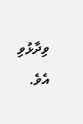ވިދާޅުވި އެވެ.